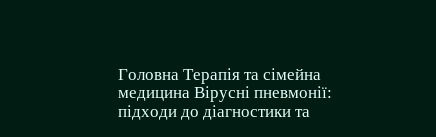Головна Терапія та сімейна медицина Вірусні пневмонії: підходи до діагностики та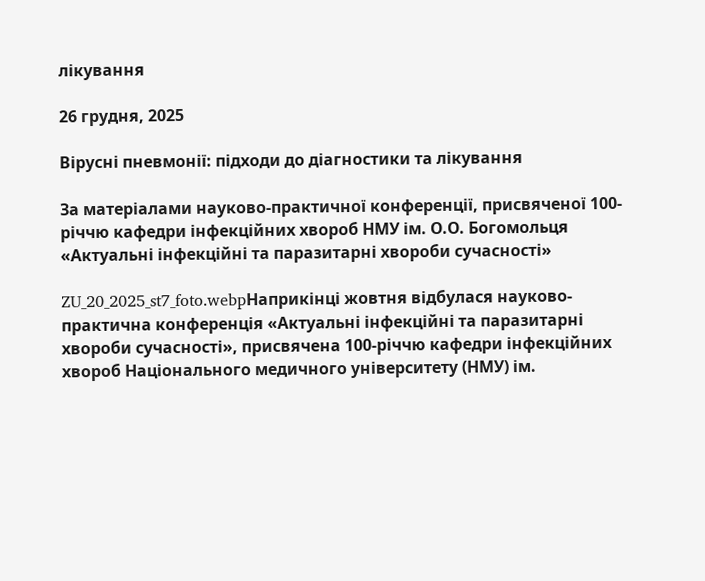лікування

26 грудня, 2025

Вірусні пневмонії: підходи до діагностики та лікування

За матеріалами науково-практичної конференції, присвяченої 100-річчю кафедри інфекційних хвороб НМУ ім. О.О. Богомольця «Актуальні інфекційні та паразитарні хвороби сучасності»

ZU_20_2025_st7_foto.webpНаприкінці жовтня відбулася науково-практична конференція «Актуальні інфекційні та паразитарні хвороби сучасності», присвячена 100-річчю кафедри інфекційних хвороб Національного медичного університету (НМУ) ім.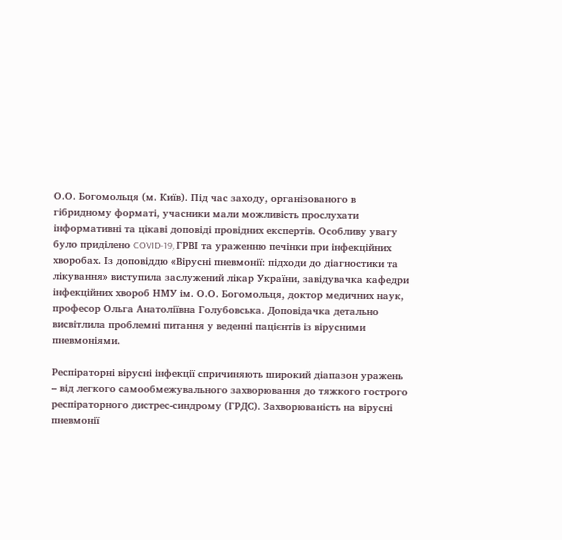О.О. Богомольця (м. Київ). Під час заходу, організованого в гібридному форматі, учасники мали можливість прослухати інформативні та цікаві доповіді провідних експертів. Особливу увагу було приділено COVID‑19, ГРВІ та ураженню печінки при інфекційних хворобах. Із доповіддю «Вірусні пневмонії: підходи до діагностики та лікування» виступила заслужений лікар України, завідувачка кафедри інфекційних хвороб НМУ ім. О.О. Богомольця, доктор медичних наук, професор Ольга Анатоліївна Голубовська. Доповідачка детально висвітлила проблемні питання у веденні пацієнтів із вірусними пневмоніями.

Респіраторні вірусні інфекції спричиняють широкий діапазон уражень – від легкого самообмежувального захворювання до тяжкого гострого респіраторного дистрес-синдрому (ГРДС). Захворюваність на вірусні пневмонії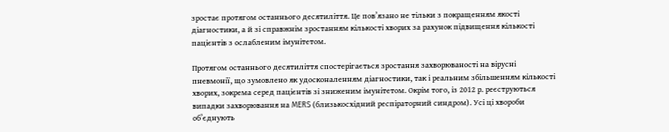зростає протягом останнього десятиліття. Це пов’язано не тільки з покращенням якості діагностики, а й зі справжнім зростанням кількості хворих за рахунок підвищення кількості пацієнтів з ослабленим імунітетом.

Протягом останнього десятиліття спостерігається зростання захворюваності на вірусні пневмонії, що зумовлено як удосконаленням діагностики, так і реальним збільшенням кількості хворих, зокрема серед пацієнтів зі зниженим імунітетом. Окрім того, із 2012 р. реєструються випадки захворювання на MERS (близькосхідний респіраторний синдром). Усі ці хвороби об’єднують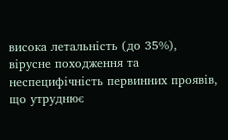висока летальність (до 35%), вірусне походження та неспецифічність первинних проявів, що утруднює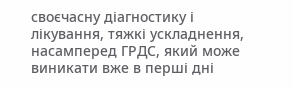своєчасну діагностику і лікування, тяжкі ускладнення, насамперед ГРДС, який може виникати вже в перші дні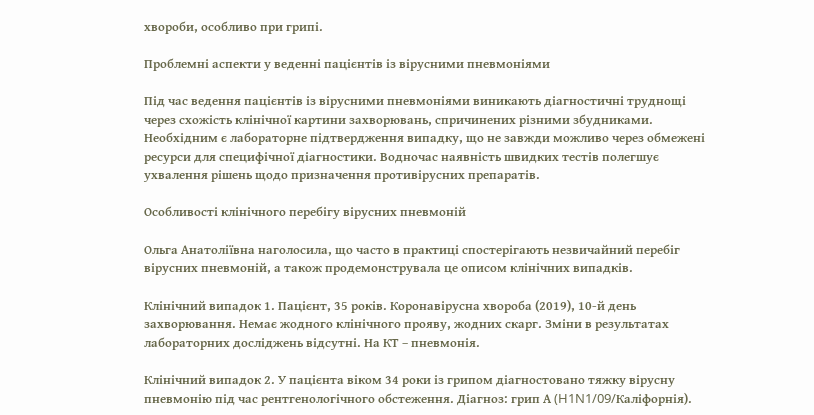хвороби, особливо при грипі.

Проблемні аспекти у веденні пацієнтів із вірусними пневмоніями

Під час ведення пацієнтів із вірусними пневмоніями виникають діагностичні труднощі через схожість клінічної картини захворювань, спричинених різними збудниками. Необхідним є лабораторне підтвердження випадку, що не завжди можливо через обмежені ресурси для специфічної діагностики. Водночас наявність швидких тестів полегшує ухвалення рішень щодо призначення противірусних препаратів.

Особливості клінічного перебігу вірусних пневмоній

Ольга Анатоліївна наголосила, що часто в практиці спостерігають незвичайний перебіг вірусних пневмоній, а також продемонструвала це описом клінічних випадків.

Клінічний випадок 1. Пацієнт, 35 років. Коронавірусна хвороба (2019), 10-й день захворювання. Немає жодного клінічного прояву, жодних скарг. Зміни в результатах лабораторних досліджень відсутні. На КТ – пневмонія.

Клінічний випадок 2. У пацієнта віком 34 роки із грипом діагностовано тяжку вірусну пневмонію під час рентгенологічного обстеження. Діагноз: грип А (H1N1/09/Каліфорнія).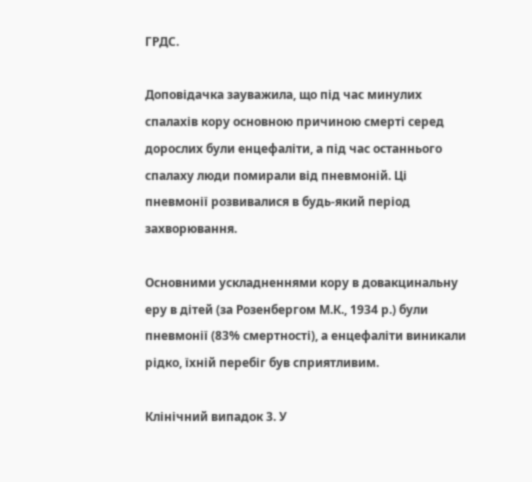ГРДС.

Доповідачка зауважила, що під час минулих спалахів кору основною причиною смерті серед дорослих були енцефаліти, а під час останнього спалаху люди помирали від пневмоній. Ці пневмонії розвивалися в будь-який період захворювання.

Основними ускладненнями кору в довакцинальну еру в дітей (за Розенбергом М.К., 1934 р.) були пневмонії (83% смертності), а енцефаліти виникали рідко, їхній перебіг був сприятливим.

Клінічний випадок 3. У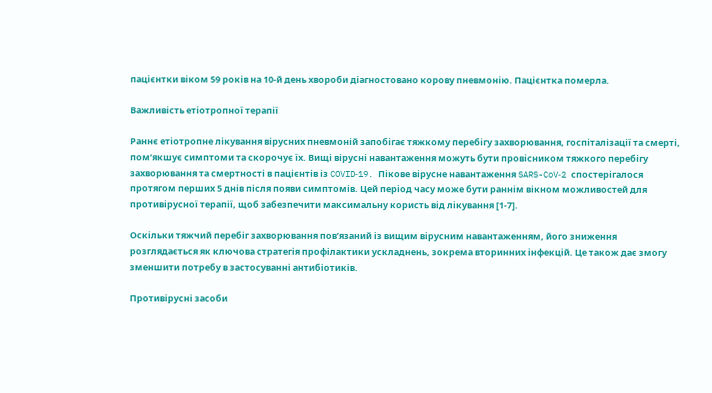пацієнтки віком 59 років на 10-й день хвороби діагностовано корову пневмонію. Пацієнтка померла.

Важливість етіотропної терапії

Раннє етіотропне лікування вірусних пневмоній запобігає тяжкому перебігу захворювання, госпіталізації та смерті, пом’якшує симптоми та скорочує їх. Вищі вірусні навантаження можуть бути провісником тяжкого перебігу захворювання та смертності в пацієнтів із COVID‑19. Пікове вірусне навантаження SARS-CoV‑2 спостерігалося протягом перших 5 днів після появи симптомів. Цей період часу може бути раннім вікном можливостей для противірусної терапії, щоб забезпечити максимальну користь від лікування [1-7].

Оскільки тяжчий перебіг захворювання пов’язаний із вищим вірусним навантаженням, його зниження розглядається як ключова стратегія профілактики ускладнень, зокрема вторинних інфекцій. Це також дає змогу зменшити потребу в застосуванні антибіотиків.

Противірусні засоби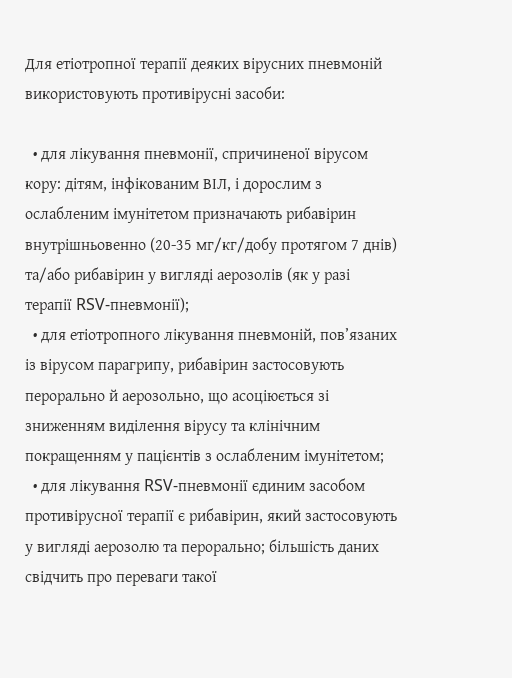Для етіотропної терапії деяких вірусних пневмоній використовують противірусні засоби:

  • для лікування пневмонії, спричиненої вірусом кору: дітям, інфікованим ВІЛ, і дорослим з ослабленим імунітетом призначають рибавірин внутрішньовенно (20-35 мг/кг/добу протягом 7 днів) та/або рибавірин у вигляді аерозолів (як у разі терапії RSV-пневмонії);
  • для етіотропного лікування пневмоній, пов’язаних із вірусом парагрипу, рибавірин застосовують перорально й аерозольно, що асоціюється зі зниженням виділення вірусу та клінічним покращенням у пацієнтів з ослабленим імунітетом;
  • для лікування RSV-пневмонії єдиним засобом противірусної терапії є рибавірин, який застосовують у вигляді аерозолю та перорально; більшість даних свідчить про переваги такої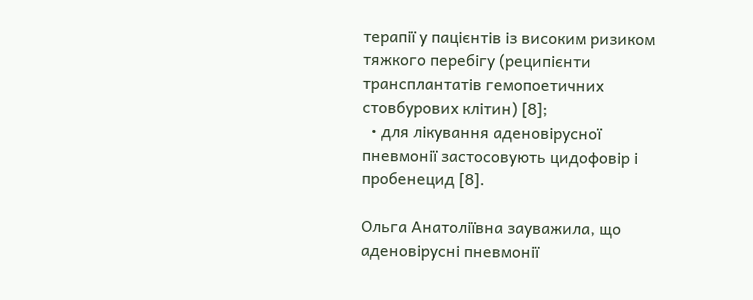терапії у пацієнтів із високим ризиком тяжкого перебігу (реципієнти трансплантатів гемопоетичних стовбурових клітин) [8];
  • для лікування аденовірусної пневмонії застосовують цидофовір і пробенецид [8].

Ольга Анатоліївна зауважила, що аденовірусні пневмонії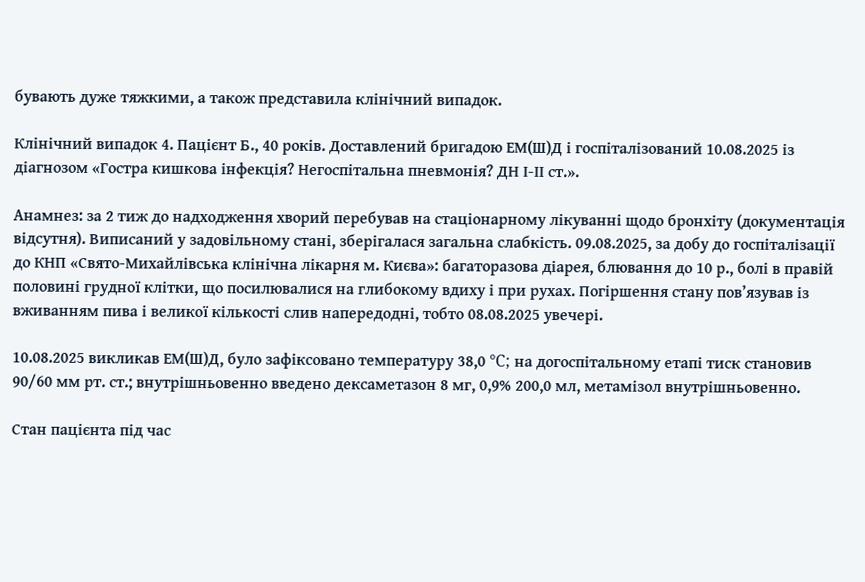бувають дуже тяжкими, а також представила клінічний випадок.

Клінічний випадок 4. Пацієнт Б., 40 років. Доставлений бригадою ЕМ(Ш)Д і госпіталізований 10.08.2025 із діагнозом «Гостра кишкова інфекція? Негоспітальна пневмонія? ДН І-ІІ ст.».

Анамнез: за 2 тиж до надходження хворий перебував на стаціонарному лікуванні щодо бронхіту (документація відсутня). Виписаний у задовільному стані, зберігалася загальна слабкість. 09.08.2025, за добу до госпіталізації до КНП «Свято-Михайлівська клінічна лікарня м. Києва»: багаторазова діарея, блювання до 10 р., болі в правій половині грудної клітки, що посилювалися на глибокому вдиху і при рухах. Погіршення стану пов’язував із вживанням пива і великої кількості слив напередодні, тобто 08.08.2025 увечері.

10.08.2025 викликав ЕМ(Ш)Д, було зафіксовано температуру 38,0 °C; на догоспітальному етапі тиск становив 90/60 мм рт. ст.; внутрішньовенно введено дексаметазон 8 мг, 0,9% 200,0 мл, метамізол внутрішньовенно.

Стан пацієнта під час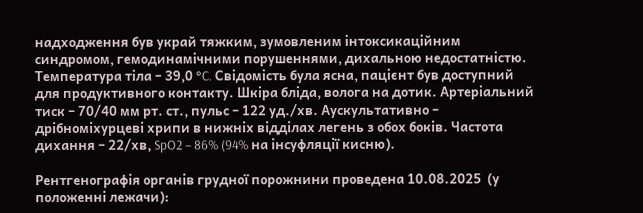надходження був украй тяжким, зумовленим інтоксикаційним синдромом, гемодинамічними порушеннями, дихальною недостатністю. Температура тіла – 39,0 °C. Свідомість була ясна, пацієнт був доступний для продуктивного контакту. Шкіра бліда, волога на дотик. Артеріальний тиск – 70/40 мм рт. ст., пульс – 122 уд./хв. Аускультативно – дрібноміхурцеві хрипи в нижніх відділах легень з обох боків. Частота дихання – 22/хв, SpO2 – 86% (94% на інсуфляції кисню).

Рентгенографія органів грудної порожнини проведена 10.08.2025  (у положенні лежачи):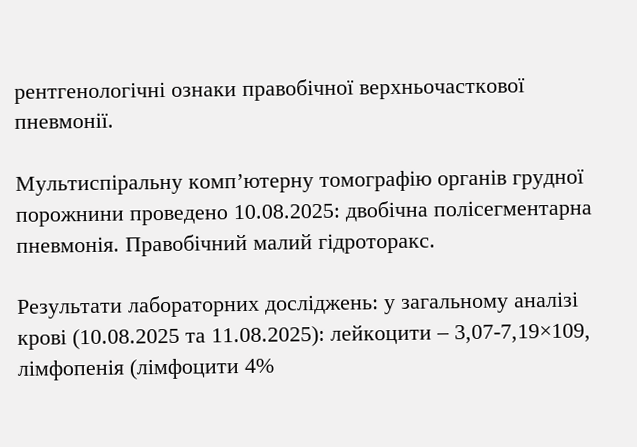рентгенологічні ознаки правобічної верхньочасткової пневмонії.

Мультиспіральну комп’ютерну томографію органів грудної порожнини проведено 10.08.2025: двобічна полісегментарна пневмонія. Правобічний малий гідроторакс.

Результати лабораторних досліджень: у загальному аналізі крові (10.08.2025 та 11.08.2025): лейкоцити – 3,07-7,19×109, лімфопенія (лімфоцити 4%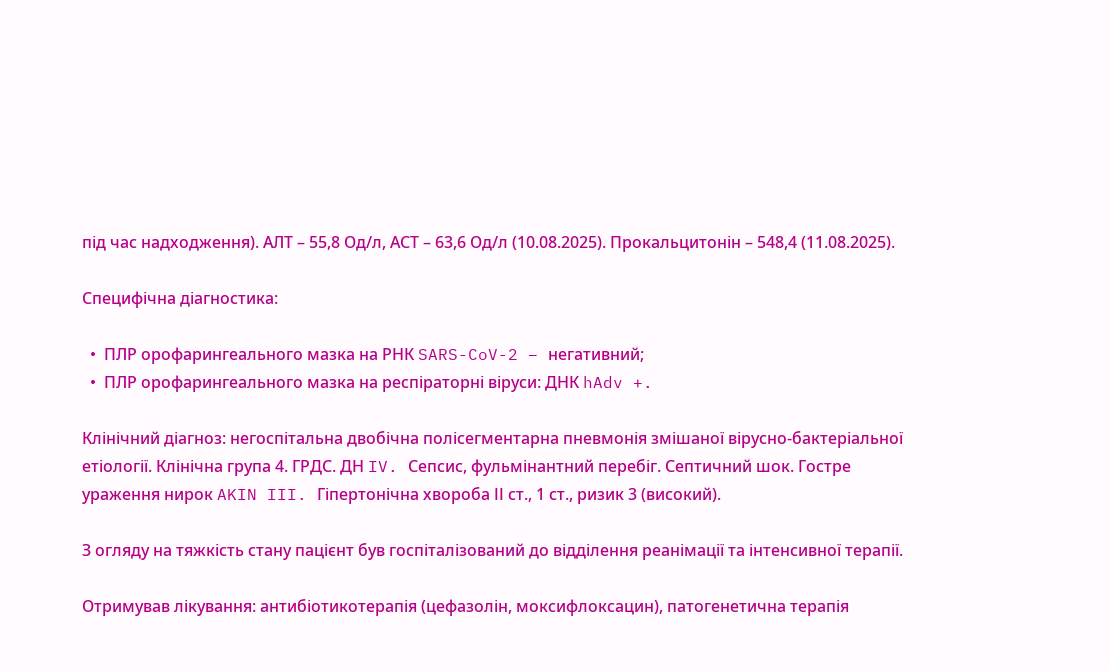під час надходження). АЛТ – 55,8 Од/л, АСТ – 63,6 Од/л (10.08.2025). Прокальцитонін – 548,4 (11.08.2025).

Специфічна діагностика:

  •  ПЛР орофарингеального мазка на РНК SARS-CoV-2 – негативний;
  •  ПЛР орофарингеального мазка на респіраторні віруси: ДНК hAdv +.

Клінічний діагноз: негоспітальна двобічна полісегментарна пневмонія змішаної вірусно-бактеріальної етіології. Клінічна група 4. ГРДС. ДН IV. Сепсис, фульмінантний перебіг. Септичний шок. Гостре ураження нирок AKIN III. Гіпертонічна хвороба ІІ ст., 1 ст., ризик 3 (високий).

З огляду на тяжкість стану пацієнт був госпіталізований до відділення реанімації та інтенсивної терапії.

Отримував лікування: антибіотикотерапія (цефазолін, моксифлоксацин), патогенетична терапія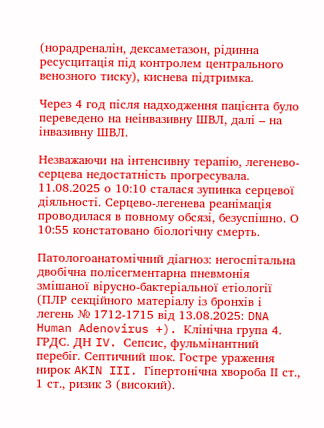(норадреналін, дексаметазон, рідинна ресусцитація під контролем центрального венозного тиску), киснева підтримка.

Через 4 год після надходження пацієнта було переведено на неінвазивну ШВЛ, далі – на інвазивну ШВЛ.

Незважаючи на інтенсивну терапію, легенево-серцева недостатність прогресувала. 11.08.2025 о 10:10 сталася зупинка серцевої діяльності. Серцево-легенева реанімація проводилася в повному обсязі, безуспішно. О 10:55 констатовано біологічну смерть.

Патологоанатомічний діагноз: негоспітальна двобічна полісегментарна пневмонія змішаної вірусно-бактеріальної етіології (ПЛР секційного матеріалу із бронхів і легень № 1712-1715 від 13.08.2025: DNA Human Adenovirus +). Клінічна група 4. ГРДС. ДН IV. Сепсис, фульмінантний перебіг. Септичний шок. Гостре ураження нирок AKIN III. Гіпертонічна хвороба ІІ ст., 1 ст., ризик 3 (високий).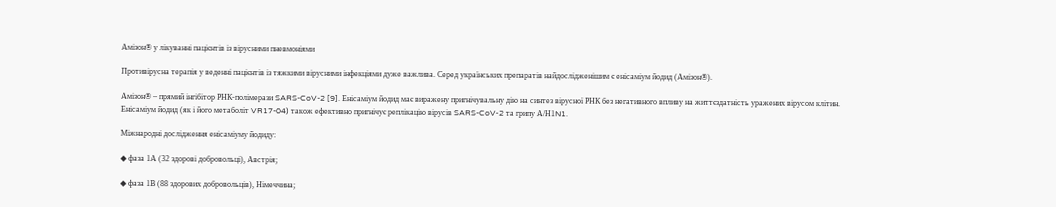Амізон® у лікуванні пацієнтів із вірусними пневмоніями

Противірусна терапія у веденні пацієнтів із тяжкими вірусними інфекціями дуже важлива. Серед українських препаратів найдослідженішим є енісаміум йодид (Амізон®).

Амізон® – прямий інгібітор РНК-полімерази SARS-CoV-2 [9]. Енісаміум йодид має виражену пригнічувальну дію на синтез вірусної РНК без негативного впливу на життєздатність уражених вірусом клітин. Енісаміум йодид (як і його метаболіт VR17-04) також ефективно пригнічує реплікацію вірусів SARS-CoV‑2 та грипу А/Н1N1.

Міжнародні дослідження енісаміуму йодиду:

◆ фаза 1А (32 здорові добровольці), Австрія;

◆ фаза 1В (88 здорових добровольців), Німеччина;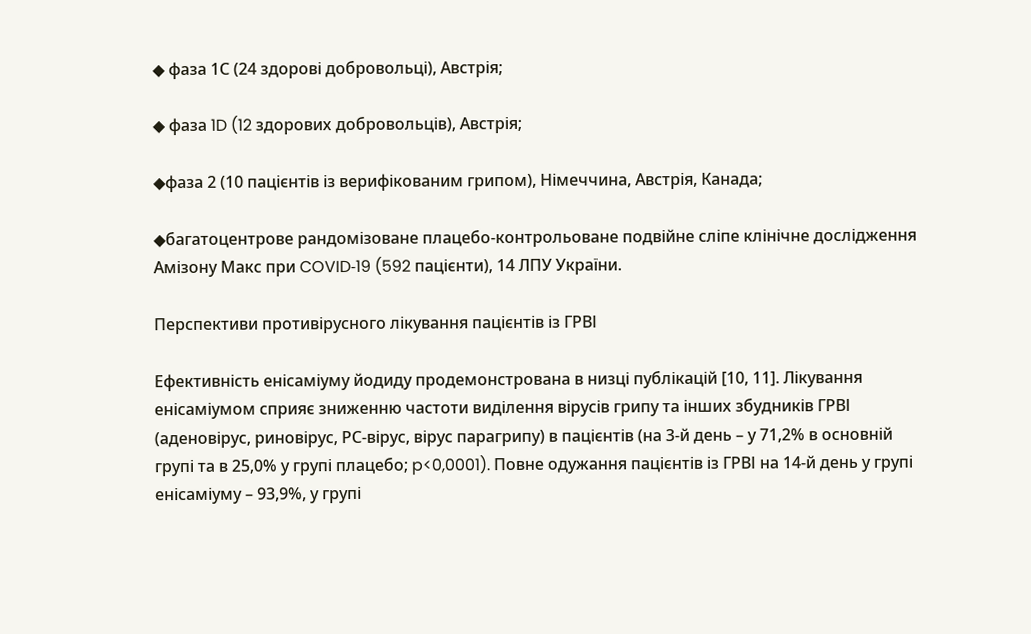◆ фаза 1С (24 здорові добровольці), Австрія;

◆ фаза 1D (12 здорових добровольців), Австрія;

◆фаза 2 (10 пацієнтів із верифікованим грипом), Німеччина, Австрія, Канада;

◆багатоцентрове рандомізоване плацебо-контрольоване подвійне сліпе клінічне дослідження Амізону Макс при COVID‑19 (592 пацієнти), 14 ЛПУ України.

Перспективи противірусного лікування пацієнтів із ГРВІ

Ефективність енісаміуму йодиду продемонстрована в низці публікацій [10, 11]. Лікування енісаміумом сприяє зниженню частоти виділення вірусів грипу та інших збудників ГРВІ (аденовірус, риновірус, РС-вірус, вірус парагрипу) в пацієнтів (на 3-й день – у 71,2% в основній групі та в 25,0% у групі плацебо; p<0,0001). Повне одужання пацієнтів із ГРВІ на 14-й день у групі енісаміуму – 93,9%, у групі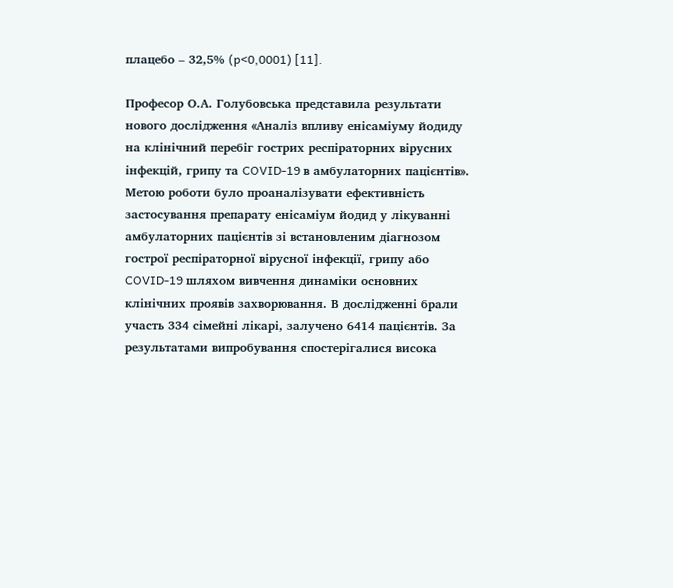плацебо – 32,5% (p<0,0001) [11].

Професор О.А. Голубовська представила результати нового дослідження «Аналіз впливу енісаміуму йодиду на клінічний перебіг гострих респіраторних вірусних інфекцій, грипу та COVID‑19 в амбулаторних пацієнтів». Метою роботи було проаналізувати ефективність застосування препарату енісаміум йодид у лікуванні амбулаторних пацієнтів зі встановленим діагнозом гострої респіраторної вірусної інфекції, грипу або COVID‑19 шляхом вивчення динаміки основних клінічних проявів захворювання. В дослідженні брали участь 334 сімейні лікарі, залучено 6414 пацієнтів. За результатами випробування спостерігалися висока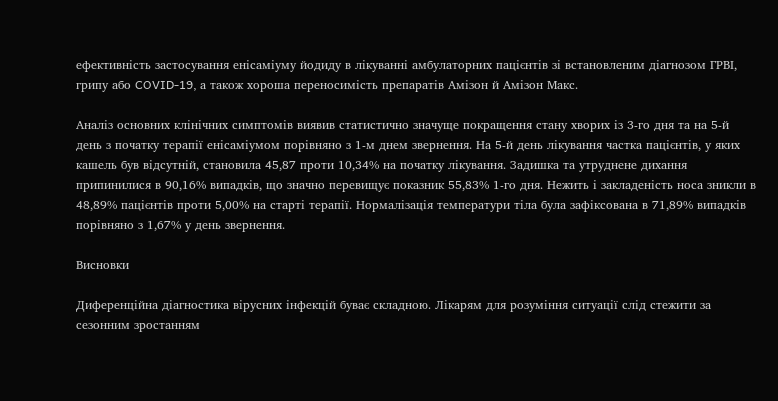ефективність застосування енісаміуму йодиду в лікуванні амбулаторних пацієнтів зі встановленим діагнозом ГРВІ, грипу або COVID‑19, а також хороша переносимість препаратів Амізон й Амізон Макс.

Аналіз основних клінічних симптомів виявив статистично значуще покращення стану хворих із 3-го дня та на 5-й день з початку терапії енісаміумом порівняно з 1-м днем звернення. На 5-й день лікування частка пацієнтів, у яких кашель був відсутній, становила 45,87 проти 10,34% на початку лікування. Задишка та утруднене дихання припинилися в 90,16% випадків, що значно перевищує показник 55,83% 1-го дня. Нежить і закладеність носа зникли в 48,89% пацієнтів проти 5,00% на старті терапії. Нормалізація температури тіла була зафіксована в 71,89% випадків порівняно з 1,67% у день звернення.

Висновки

Диференційна діагностика вірусних інфекцій буває складною. Лікарям для розуміння ситуації слід стежити за сезонним зростанням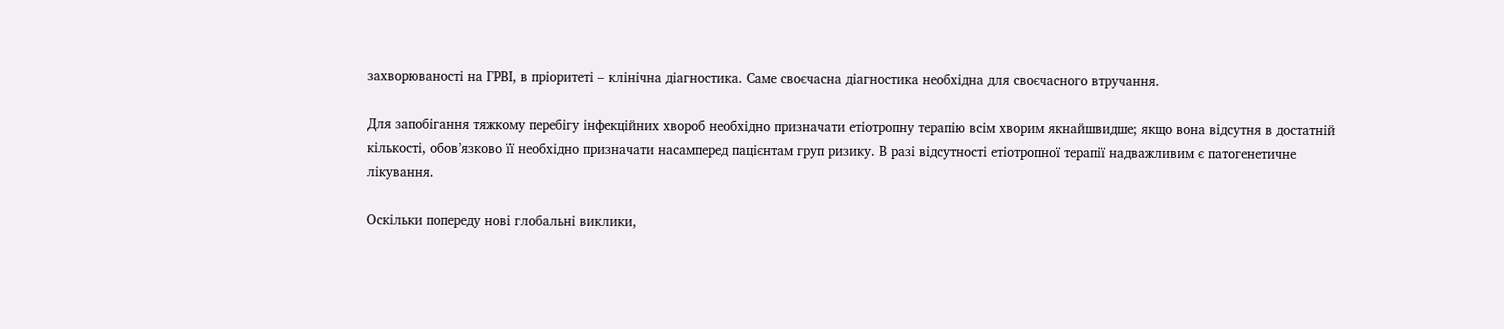захворюваності на ГРВІ, в пріоритеті – клінічна діагностика. Саме своєчасна діагностика необхідна для своєчасного втручання.

Для запобігання тяжкому перебігу інфекційних хвороб необхідно призначати етіотропну терапію всім хворим якнайшвидше; якщо вона відсутня в достатній кількості, обов’язково її необхідно призначати насамперед пацієнтам груп ризику. В разі відсутності етіотропної терапії надважливим є патогенетичне лікування.

Оскільки попереду нові глобальні виклики,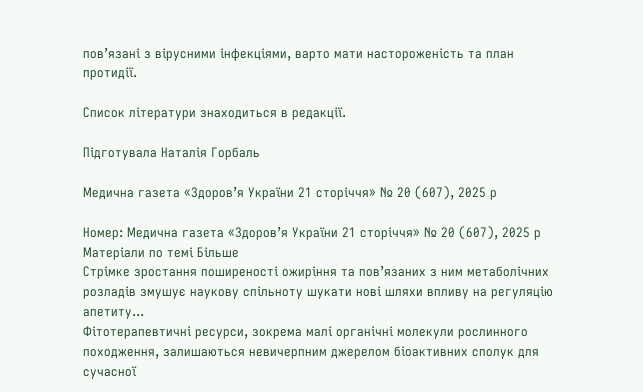пов’язані з вірусними інфекціями, варто мати настороженість та план протидії.

Список літератури знаходиться в редакції.

Підготувала Наталія Горбаль

Медична газета «Здоров’я України 21 сторіччя» № 20 (607), 2025 р

Номер: Медична газета «Здоров’я України 21 сторіччя» № 20 (607), 2025 р
Матеріали по темі Більше
Стрімке зростання поширеності ожиріння та пов’язаних з ним метаболічних розладів змушує наукову спільноту шукати нові шляхи впливу на регуляцію апетиту...
Фітотерапевтичні ресурси, зокрема малі органічні молекули рослинного походження, залишаються невичерпним джерелом біоактивних сполук для сучасної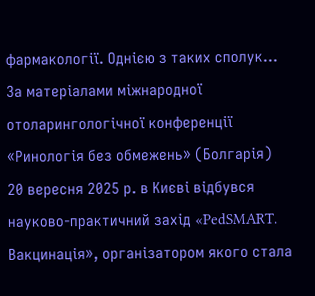фармакології. Однією з таких сполук...
За матеріалами міжнародної отоларингологічної конференції «Ринологія без обмежень» (Болгарія)
20 вересня 2025 р. в Києві відбувся науково-практичний захід «PedSMART. Вакцинація», організатором якого стала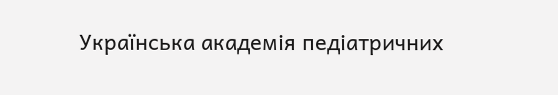Українська академія педіатричних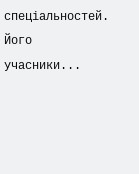спеціальностей. Його учасники...